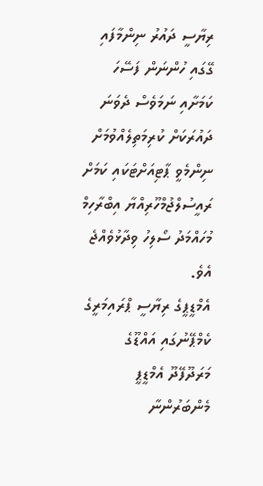ރިޔާސީ ދައުރު ނިންމާފައި ގޭގައި ހުންނަން ފަސޭހަ ކަމަށާއި ނަމަވެސް ދެވަނަ ދައުރަކަށް ކުރިމަތިލެއްވުމަށް ނިންމެވީ ޕާޓިއަށްޓަކައި ކަމަށް ރައީސުލްޖުމްހޫރިއްޔާ އިބްރާހިމް މުހައްމަދު ސޯލިހު ވިދާޅުވެއްޖެ އެވެ.
އެމްޑީޕީގެ ރިޔާސީ ޕްރައިމަރީގެ ކެމްޕޭނުގައި އައްޑޫގެ މަރަދޫފޭދޫ އެމްޑީޕީ މެންބަރުންނާ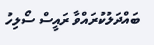ބައްދަލުކުރައްވާ ރައީސް ސޯލިހު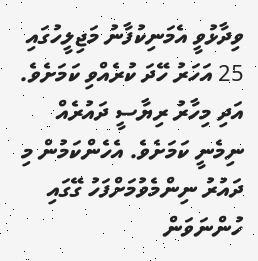ވިދާޅުވީ އެމަނިކުފާނު މަޖިލީހުގައި 25 އަހަރު ހޭދަ ކުރެއްވި ކަމަށެވެ. އަދި މިހާރު ރިޔާސީ ދައުރެއް ނިމެނީ ކަމަށެވެ. އެހެންކަމުން މި ދައުރު ނިންމެވުމަށްފަހު ގޭގައި ހުންނަވަން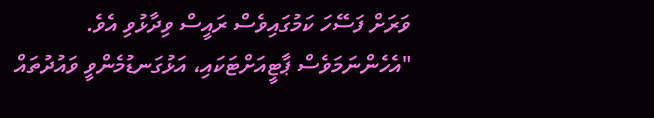ވަރަށް ފަސޭހަ ކަމުގައިވެސް ރައީސް ވިދާޅުވި އެވެ.
"އެހެންނަމަވެސް ޕާޓީއަށްޓަކައި، އަޅުގަނޑުމެންވީ ވައުދުތައް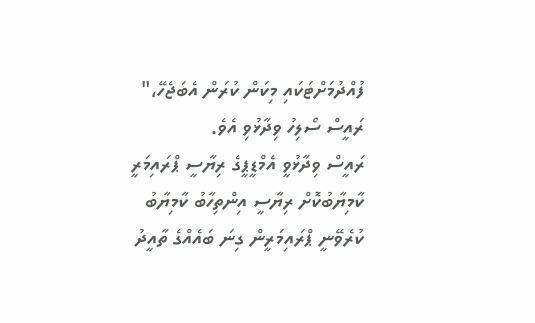ފުއްދުމަށްޓަކައި މިކަން ކުރަން އެބަޖެހޭ،" ރައީސް ސޯލިހު ވިދާޅުވި އެވެ.
ރައީސް ވިދާޅުވީ އެމްޑީޕީގެ ރިޔާސީ ޕްރައިމަރީ ކާމިޔާބުކޮށް ރިޔާސީ އިންތިހާބު ކާމިޔާބު ކުރެވޭނީ ޕްރައިމަރީން ގިނަ ބައެއްގެ ތާއީދު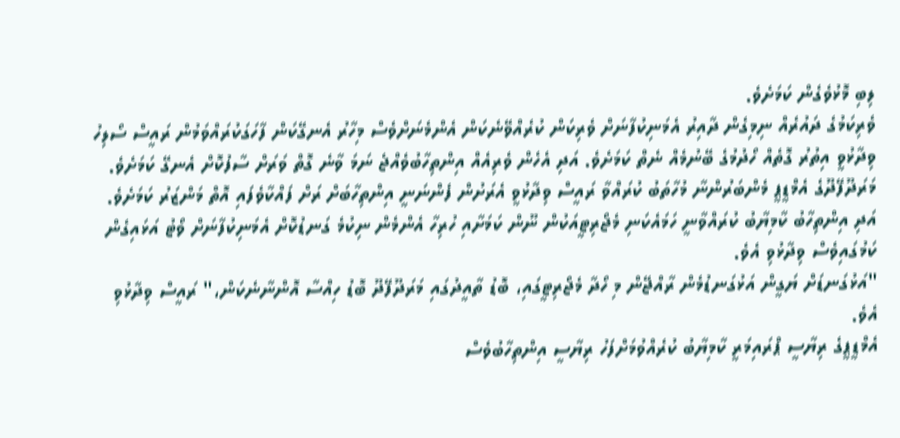ލިބި މޮޅުވެގެން ކަމަށެވެ.
ވެރިކަމުގެ ދައުރެއް ނިމިގެން ދާއިރު އެމަނިކުފާނަށް ވެރިކަން ކުރެއްވޭނެކަން އެންމެނަށްވެސް މިހާރު އެނގޭކަން ފާހަގަކުރައްވަމުން ރައީސް ސޯލިހު ވިދާޅުވީ އިތުރު ގޮތެއް ހޯދުމުގެ ބޭނުމެއް ނެތް ކަމަށެވެ. އަދި އެހެން ވެރިއެއް އިންތިހާބުވެއްޖެ ނަމަ ވާނެ ގޮތް ވަރަށް ސާފުކޮށް އެނގޭ ކަމަށެވެ.
މަރަދޫފޭދޫގެ އެމްޑީޕީ މެންބަރުންނާ މުހާތަބު ކުރައްވާ ރައީސް ވިދާޅުވީ އެރަށުން ފެންނަނީ އިންތިހާބަށް ރަށް ފައްކާވެފައި އޮތް މަންޒަރު ކަމަށެވެ. އަދި އިންތިހާބު ކާމިޔާބު ކުރައްވާނީ ހަމައެކަނި މެޖޯރިޓީއަކުން ނޫން ކަމަށާއި ހުރިހާ އެންމެން ނިކުމެ ގަނޑުކޮށް އެމަނިކުފާނަށް ވޯޓު އަޅައިގެން ކަމުގައިވެސް ވިދާޅުވި އެވެ.
"އަޅުގަނޑަށް ޔަގީން އަޅުގަނޑުމެން ރާއްޖޭން މި ހޯދާ މެޖޯރިޓީގައި، ބޮޑު ތާއީދުގައި މަރަދޫފޭދޫ ބޮޑު ހިއްސާ އޮންނާނެކަން،" ރައީސް ވިދާޅުވި އެވެ.
އެމްޑީޕީގެ ރިޔާސީ ޕްރައިމަރީ ކާމިޔާބު ކުރެއްވުމަށްފަހު ރިޔާސީ އިންތިހާބުވެސް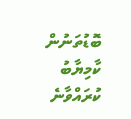ބޮޑުތަނުން ކާމިޔާބު ކުރައްވާނެ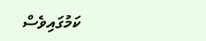ކަމުގައިވެސް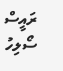ރައީސް ސޯލިހު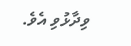ވިދާޅުވި އެވެ.